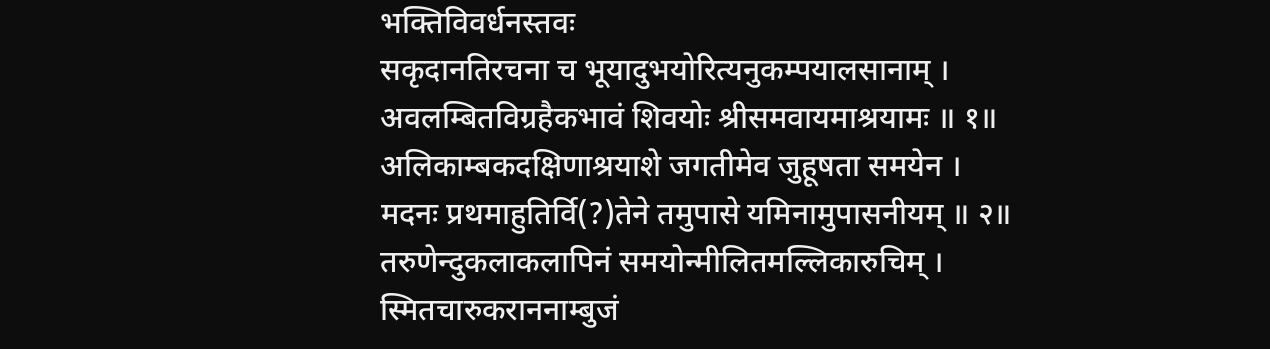भक्तिविवर्धनस्तवः
सकृदानतिरचना च भूयादुभयोरित्यनुकम्पयालसानाम् ।
अवलम्बितविग्रहैकभावं शिवयोः श्रीसमवायमाश्रयामः ॥ १॥
अलिकाम्बकदक्षिणाश्रयाशे जगतीमेव जुहूषता समयेन ।
मदनः प्रथमाहुतिर्वि(?)तेने तमुपासे यमिनामुपासनीयम् ॥ २॥
तरुणेन्दुकलाकलापिनं समयोन्मीलितमल्लिकारुचिम् ।
स्मितचारुकराननाम्बुजं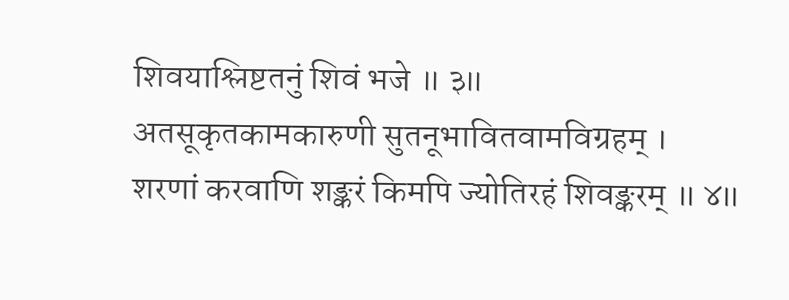शिवयाश्लिष्टतनुं शिवं भजे ॥ ३॥
अतसूकृतकामकारुणी सुतनूभावितवामविग्रहम् ।
शरणां करवाणि शङ्करं किमपि ज्योतिरहं शिवङ्करम् ॥ ४॥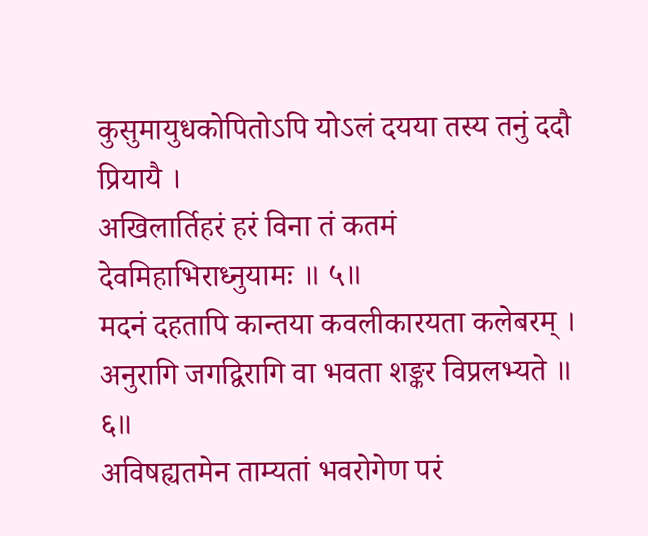कुसुमायुधकोपितोऽपि योऽलं दयया तस्य तनुं ददौ प्रियायै ।
अखिलार्तिहरं हरं विना तं कतमं देवमिहाभिराध्नुयामः ॥ ५॥
मदनं दहतापि कान्तया कवलीकारयता कलेबरम् ।
अनुरागि जगद्विरागि वा भवता शङ्कर विप्रलभ्यते ॥ ६॥
अविषह्यतमेन ताम्यतां भवरोगेण परं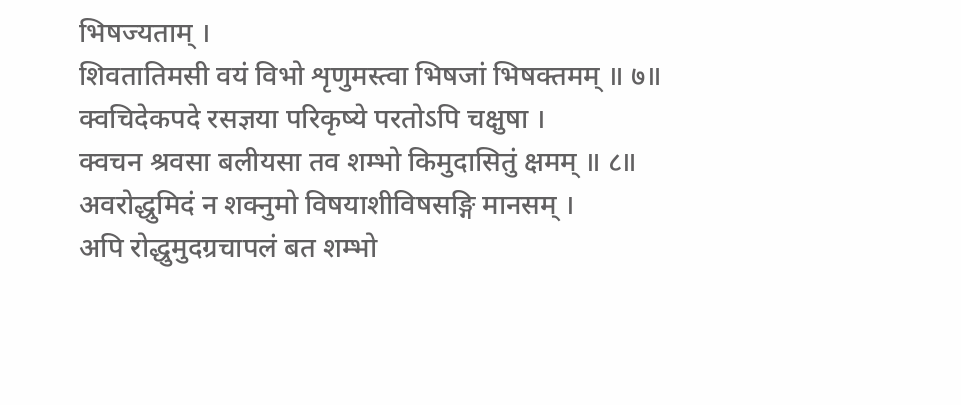भिषज्यताम् ।
शिवतातिमसी वयं विभो शृणुमस्त्वा भिषजां भिषक्तमम् ॥ ७॥
क्वचिदेकपदे रसज्ञया परिकृष्ये परतोऽपि चक्षुषा ।
क्वचन श्रवसा बलीयसा तव शम्भो किमुदासितुं क्षमम् ॥ ८॥
अवरोद्धुमिदं न शक्नुमो विषयाशीविषसङ्गि मानसम् ।
अपि रोद्धुमुदग्रचापलं बत शम्भो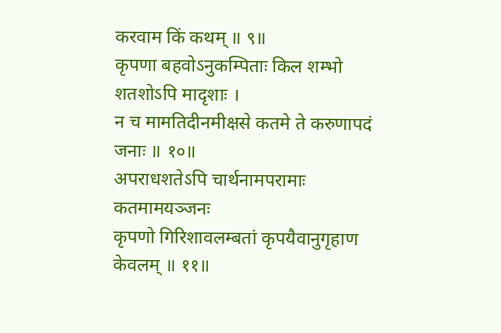करवाम किं कथम् ॥ ९॥
कृपणा बहवोऽनुकम्पिताः किल शम्भो शतशोऽपि मादृशाः ।
न च मामतिदीनमीक्षसे कतमे ते करुणापदं जनाः ॥ १०॥
अपराधशतेऽपि चार्थनामपरामाः कतमामयञ्जनः
कृपणो गिरिशावलम्बतां कृपयैवानुगृहाण केवलम् ॥ ११॥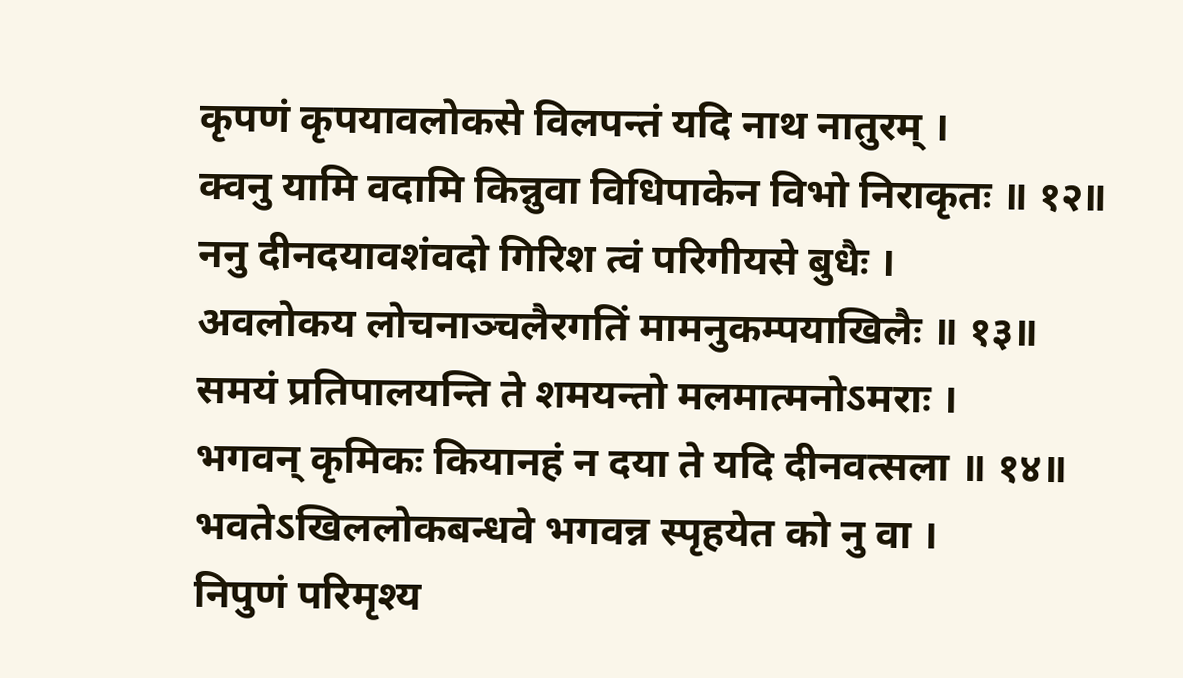कृपणं कृपयावलोकसे विलपन्तं यदि नाथ नातुरम् ।
क्वनु यामि वदामि किन्नुवा विधिपाकेन विभो निराकृतः ॥ १२॥
ननु दीनदयावशंवदो गिरिश त्वं परिगीयसे बुधैः ।
अवलोकय लोचनाञ्चलैरगतिं मामनुकम्पयाखिलैः ॥ १३॥
समयं प्रतिपालयन्ति ते शमयन्तो मलमात्मनोऽमराः ।
भगवन् कृमिकः कियानहं न दया ते यदि दीनवत्सला ॥ १४॥
भवतेऽखिललोकबन्धवे भगवन्न स्पृहयेत को नु वा ।
निपुणं परिमृश्य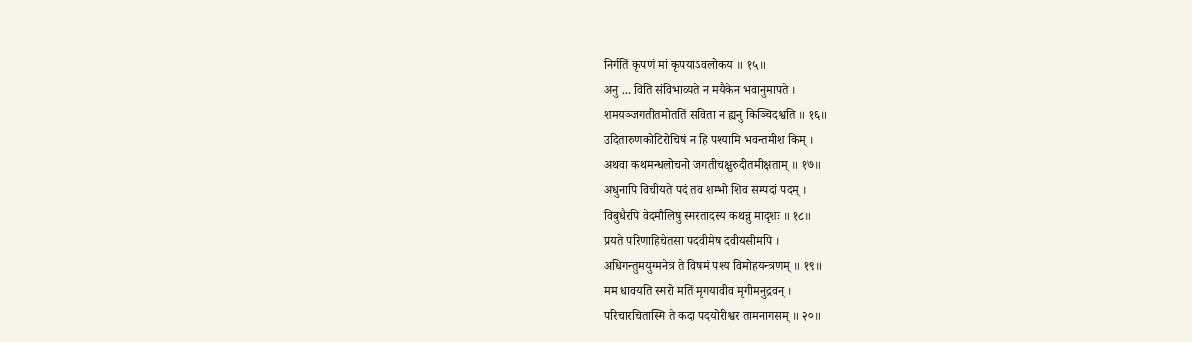निर्गतिं कृपणं मां कृपयाऽवलोकय ॥ १५॥
अनु ... विति संविभाव्यते न मयैकेन भवानुमापते ।
शमयञ्जगतीतमोततिं सविता न ह्यनु किञ्चिदश्वति ॥ १६॥
उदितारुणकोटिरोचिषं न हि पश्यामि भवन्तमीश किम् ।
अथवा कथमन्धलोचनो जगतीचक्षुरुदीतमीक्षताम् ॥ १७॥
अधुनापि विचीयते पदं तव शम्भो शिव सम्पदां पदम् ।
विबुधैरपि वेदमौलिषु स्मरतादस्य कथन्नु मादृशः ॥ १८॥
प्रयते परिणाहिचेतसा पदवीमेष दवीयसीमपि ।
अधिगन्तुमयुग्मनेत्र ते विषमं पश्य विमोहयन्त्रणम् ॥ १९॥
मम धावयति स्मरो मतिं मृगयावीव मृगीमनुद्रवन् ।
परिचारचितास्मि ते कदा पदयोरीश्वर तामनागसम् ॥ २०॥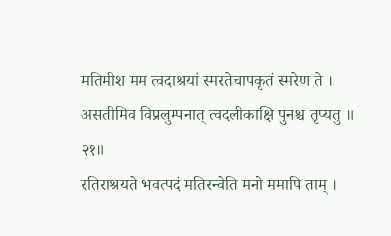मतिमीश मम त्वदाश्रयां स्मरतेचापकृतं स्मरेण ते ।
असतीमिव विप्रलुम्पनात् त्वदलीकाक्षि पुनश्च तृप्यतु ॥ २१॥
रतिराश्रयते भवत्पदं मतिरन्वेति मनो ममापि ताम् ।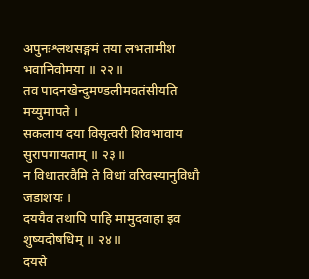अपुनःश्लथसङ्गमं तया लभतामीश भवानिवोमया ॥ २२॥
तव पादनखेन्दुमण्डलीमवतंसीयति मय्युमापते ।
सकलाय दया विसृत्वरी शिवभावाय सुरापगायताम् ॥ २३॥
न विधातरवैमि ते विधां वरिवस्यानुविधौ जडाशयः ।
दययैव तथापि पाहि मामुदवाहा इव शुष्यदोषधिम् ॥ २४॥
दयसे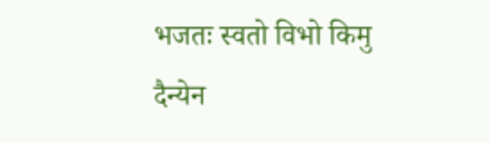भजतः स्वतो विभो किमु दैन्येन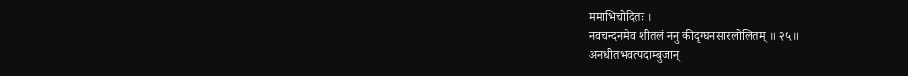ममाभिचोदितः ।
नवचन्दनमेव शीतलं ननु कीदृग्घनसारलोलितम् ॥ २५॥
अनधीतभवत्पदाम्बुजान्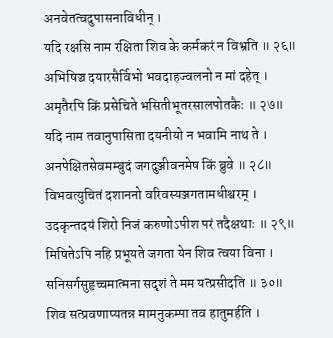अनवेतत्वदुपासनाविधीन् ।
यदि रक्षसि नाम रक्षिता शिव के कर्मकरं न विभ्रति ॥ २६॥
अभिषिञ्च दयारसैर्विभो भवदाहज्वलनो न मां दहेत् ।
अमृतैरपि किं प्रसेचिते भसितीभूतरसालपोतकैः ॥ २७॥
यदि नाम तवानुपासिता दयनीयो न भवामि नाथ ते ।
अनपेक्षितसेवमम्बुदं जगदुञ्जीवनमेष किं ब्रुवे ॥ २८॥
विभवत्युचितं दशाननो वरिवस्यञ्जगतामधीश्वरम् ।
उदकृन्तदयं शिरो निजं करुणोऽपीश परं तदैक्षथाः ॥ २९॥
मिषितेऽपि नहि प्रभूयते जगता येन शिव त्वया विना ।
सनिसर्गसुहृच्चमात्मना सदृशं ते मम यत्प्रसीदति ॥ ३०॥
शिव सत्प्रवणाप्यतन्न मामनुकम्पा तव हातुमर्हति ।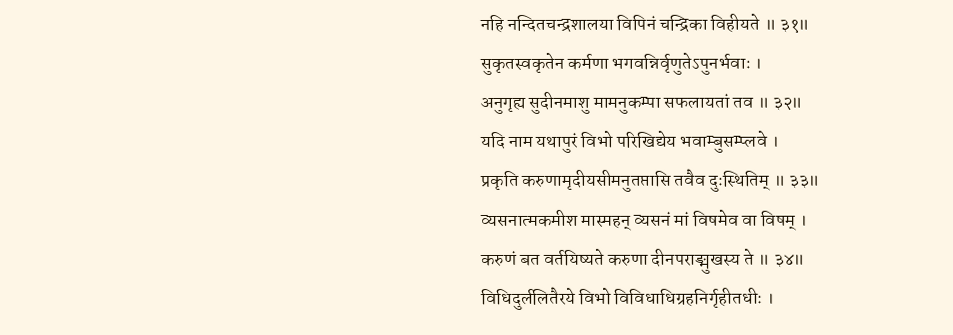नहि नन्दितचन्द्रशालया विपिनं चन्द्रिका विहीयते ॥ ३१॥
सुकृतस्वकृतेन कर्मणा भगवन्निर्वृणुतेऽपुनर्भवाः ।
अनुगृह्य सुदीनमाशु मामनुकम्पा सफलायतां तव ॥ ३२॥
यदि नाम यथापुरं विभो परिखिद्येय भवाम्बुसम्प्लवे ।
प्रकृति करुणामृदीयसीमनुतप्तासि तवैव दुःस्थितिम् ॥ ३३॥
व्यसनात्मकमीश मास्महन् व्यसनं मां विषमेव वा विषम् ।
करुणं बत वर्तयिष्यते करुणा दीनपराङ्मुखस्य ते ॥ ३४॥
विधिदुर्ललितैरये विभो विविधाधिग्रहनिर्गृहीतधीः ।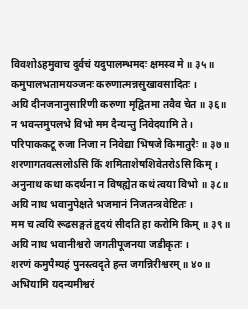विवशोऽहमुवाच दुर्वचं यदुपालम्भमदः क्षमस्व मे ॥ ३५॥
कमुपालभतामयञ्जनः करुणात्मन्नसुखावसादितः ।
अयि दीनजनानुसारिणी करुणा मृद्वितमा तवैव चेत ॥ ३६॥
न भवन्तमुपलभे विभो मम दैन्यन्तु निवेदयामि ते ।
परिपाककटू रुजा निजा न निवेद्या भिषजे किमातुरैः ॥ ३७॥
शरणागतवत्सलोऽसि किं शमिताशेषशिवेतरोऽसि किम् ।
अनुनाथ कथा कदर्थना न विषह्येत कथं त्वया विभो ॥ ३८॥
अयि नाथ भवानुपेक्षते भजमानं निजतन्त्रवेष्टितः ।
मम च त्वयि रूढसङ्गतं हृदयं सीदति हा करोमि किम् ॥ ३९॥
अयि नाथ भवानीश्वरो जगतीपूजनया जडीकृतः ।
शरणं कमुपैम्यहं पुनस्त्वदृते हन्त जगन्निरीश्वरम् ॥ ४०॥
अभियामि यदन्यमीश्वरं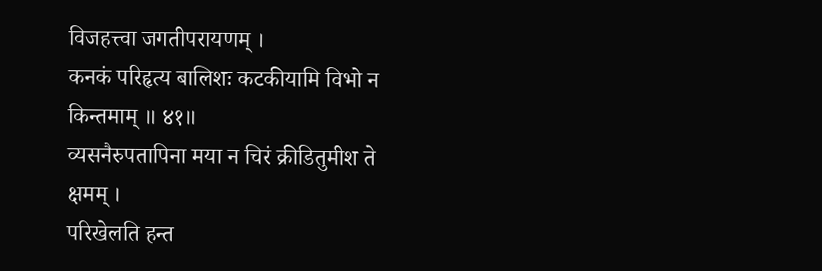विजहत्त्वा जगतीपरायणम् ।
कनकं परिहृत्य बालिशः कटकीयामि विभो न किन्तमाम् ॥ ४१॥
व्यसनैरुपतापिना मया न चिरं क्रीडितुमीश ते क्षमम् ।
परिखेलति हन्त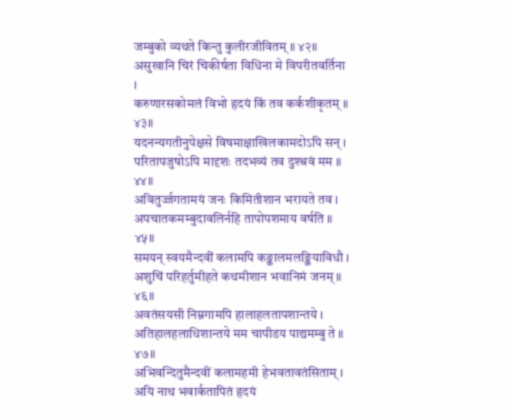जम्बुको व्यथते किन्तु कुलीरजीवितम् ॥ ४२॥
असुखानि चिरं चिकीर्षता विधिना मे विपरीतवर्तिना ।
करुणारसकोमलं विभो हृदयं किं तव कर्कशीकृतम् ॥ ४३॥
यदनन्यगतीनुपेक्षसे विषमाक्षाखिलकामदोऽपि सन् ।
परितापजुषोऽपि मादृशः तदभव्यं तव दुश्श्रवं मम ॥ ४४॥
अवितुर्ज्जगतामयं जनः किमितीशान भरायते तव ।
अपचातकमम्बुदावलिर्नहि तापोपशमाय वर्षति ॥ ४५॥
समयन् स्वयमैन्दवीं कलामपि कङ्कालमलङ्क्रियाविधौ ।
अशुचिं परिहर्तुमीहते कथमीशान भवानिमं जनम् ॥ ४६॥
अवतंसयसी निम्नगामपि हालाहलतापशान्तये ।
अतिहालहलाधिशान्तये मम चापीडय पाद्यमम्बु ते ॥ ४७॥
अभिवन्दितुमैन्दवीं कलामहमी हेभवतावतंसिताम् ।
अयि नाथ भवार्कतापितं हृदयं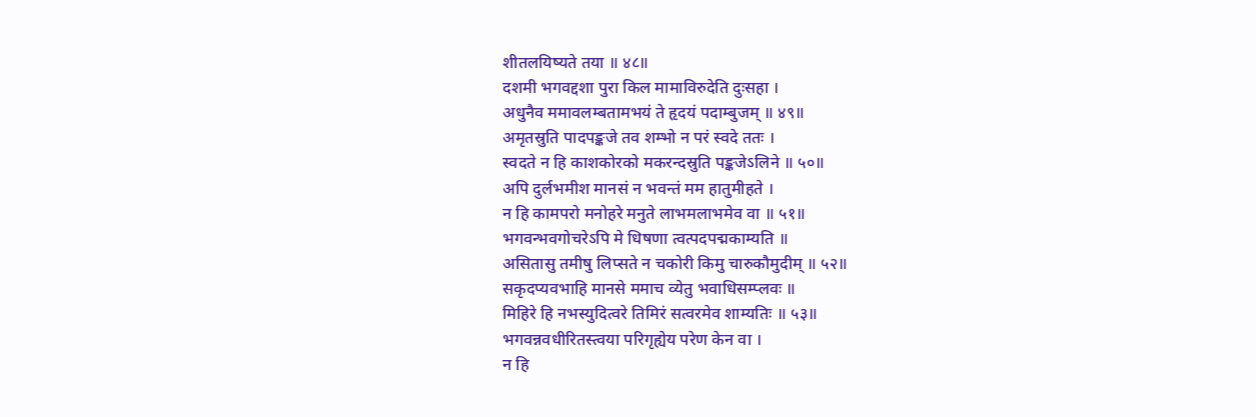शीतलयिष्यते तया ॥ ४८॥
दशमी भगवद्दशा पुरा किल मामाविरुदेति दुःसहा ।
अधुनैव ममावलम्बतामभयं ते हृदयं पदाम्बुजम् ॥ ४९॥
अमृतस्रुति पादपङ्कजे तव शम्भो न परं स्वदे ततः ।
स्वदते न हि काशकोरको मकरन्दस्रुति पङ्कजेऽलिने ॥ ५०॥
अपि दुर्लभमीश मानसं न भवन्तं मम हातुमीहते ।
न हि कामपरो मनोहरे मनुते लाभमलाभमेव वा ॥ ५१॥
भगवन्भवगोचरेऽपि मे धिषणा त्वत्पदपद्मकाम्यति ॥
असितासु तमीषु लिप्सते न चकोरी किमु चारुकौमुदीम् ॥ ५२॥
सकृदप्यवभाहि मानसे ममाच व्येतु भवाधिसम्प्लवः ॥
मिहिरे हि नभस्युदित्वरे तिमिरं सत्वरमेव शाम्यतिः ॥ ५३॥
भगवन्नवधीरितस्त्वया परिगृह्येय परेण केन वा ।
न हि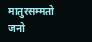मातुरसम्मतो जनो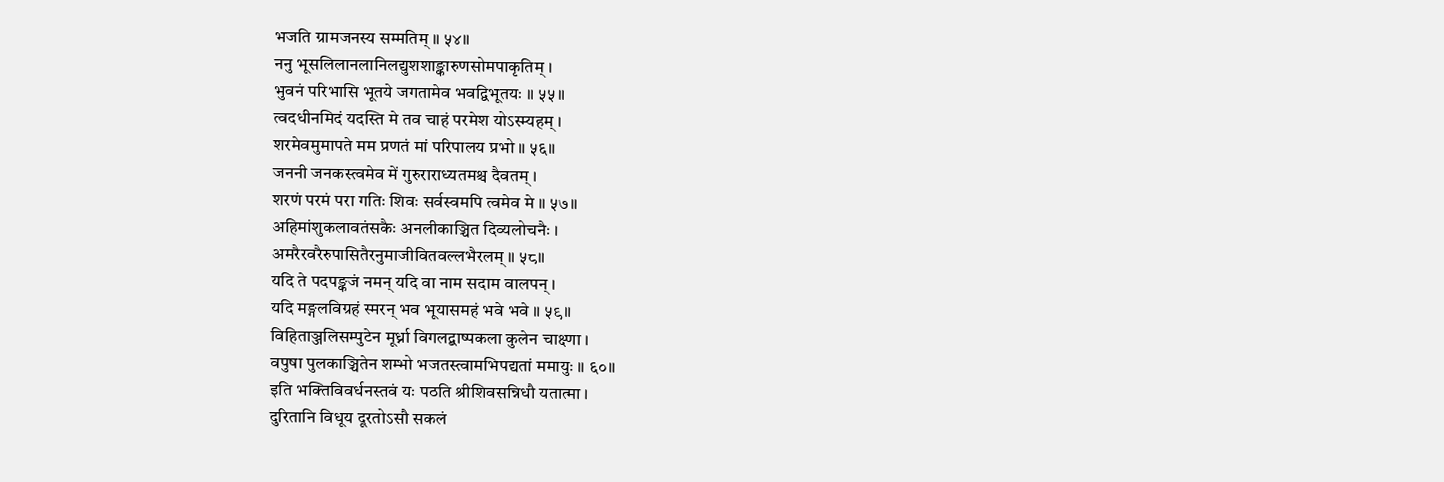भजति ग्रामजनस्य सम्मतिम् ॥ ५४॥
ननु भूसलिलानलानिलद्युशशाङ्कारुणसोमपाकृतिम् ।
भुवनं परिभासि भूतये जगतामेव भवद्विभूतयः ॥ ५५॥
त्वदधीनमिदं यदस्ति मे तव चाहं परमेश योऽस्म्यहम् ।
शरमेवमुमापते मम प्रणतं मां परिपालय प्रभो ॥ ५६॥
जननी जनकस्त्वमेव में गुरुराराध्यतमश्च दैवतम् ।
शरणं परमं परा गतिः शिवः सर्वस्वमपि त्वमेव मे ॥ ५७॥
अहिमांशुकलावतंसकैः अनलीकाञ्चित दिव्यलोचनैः ।
अमरैरवरैरुपासितैरनुमाजीवितवल्लभैरलम् ॥ ५८॥
यदि ते पदपङ्कजं नमन् यदि वा नाम सदाम वालपन् ।
यदि मङ्गलविग्रहं स्मरन् भव भूयासमहं भवे भवे ॥ ५९॥
विहिताञ्जलिसम्पुटेन मूर्ध्ना विगलद्बाष्पकला कुलेन चाक्ष्णा ।
वपुषा पुलकाञ्चितेन शम्भो भजतस्त्वामभिपद्यतां ममायुः ॥ ६०॥
इति भक्तिविवर्धनस्तवं यः पठति श्रीशिवसन्निधौ यतात्मा ।
दुरितानि विधूय दूरतोऽसौ सकलं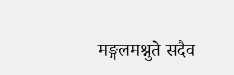मङ्गलमश्नुते सदैव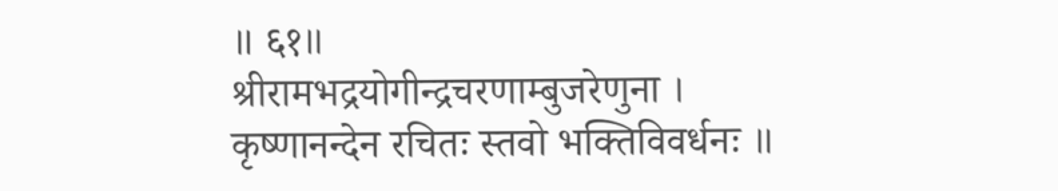॥ ६१॥
श्रीरामभद्रयोगीन्द्रचरणाम्बुजरेणुना ।
कृष्णानन्देन रचितः स्तवो भक्तिविवर्धनः ॥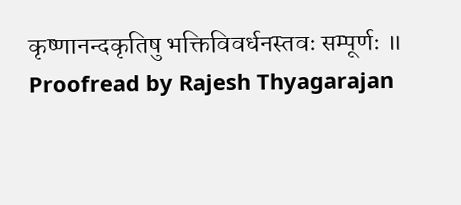कृष्णानन्दकृतिषु भक्तिविवर्धनस्तवः सम्पूर्णः ॥
Proofread by Rajesh Thyagarajan